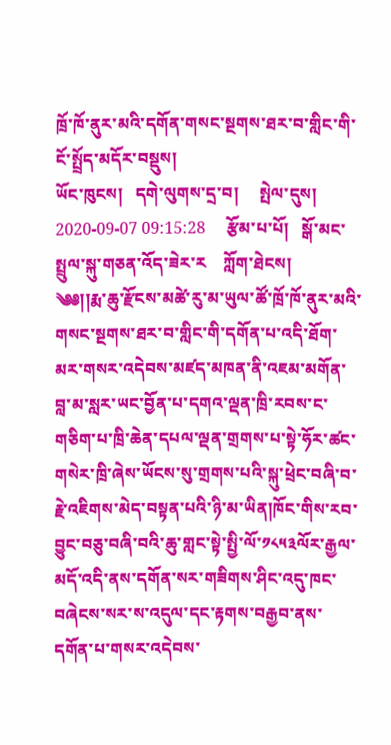ཁྲོ་ཁོ་ནུར་མའི་དགོན་གསང་སྔགས་ཐར་བ་གླིང་གི་ངོ་སྤྲོད་མདོར་བསྡུས།
ཡོང་ཁུངས།   དགེ་ལུགས་དྲ་བ།     སྤེལ་དུས།  2020-09-07 09:15:28     རྩོམ་པ་པོ།   སྒོ་མང་སྤྲུལ་སྐུ་གཅན་འོད་ཟེར་ར    ཀློག་ཐེངས།
༄༅།།རྨ་ཆུ་རྫོངས་མཚེ་རུ་མ་ཡུལ་ཚོ་ཁྲོ་ཁོ་ནུར་མའི་གསང་སྔགས་ཐར་བ་གླིང་གི་དགོན་པ་འདི་ཐོག་མར་གསར་འདེབས་མཛད་མཁན་ནི་འཇམ་མགོན་བླ་མ་སླར་ཡང་བྱོན་པ་དགའ་ལྡན་ཁྲི་རབས་ང་གཅིག་པ་ཁྲི་ཆེན་དཔལ་ལྡན་གྲགས་པ་སྟེ་ཧོར་ཚང་གསེར་ཁྲི་ཞེས་ཡོངས་སུ་གྲགས་པའི་སྐུ་ཕྲེང་བཞི་བ་རྗེ་འཇིགས་མེད་བསྟན་པའི་ཉི་མ་ཡིན།ཁོང་གིས་རབ་བྱུང་བཅུ་བཞི་བའི་ཆུ་གླང་སྟེ་སྤྱི་ལོ་༡༨༥༣ལོར་རྒྱལ་མདོ་འདི་ནས་དགོན་སར་གཟིགས་ཤིང་འདུ་ཁང་བཞེངས་སར་ས་འདུལ་དང་རྟགས་བརྒྱབ་ནས་དགོན་པ་གསར་འདེབས་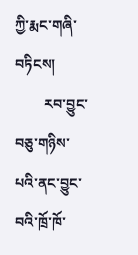ཀྱི་རྨང་གཞི་བཏིངས།
        རབ་བྱུང་བཅུ་གཉིས་པའི་ནང་བྱུང་བའི་ཁྲོ་ཁོ་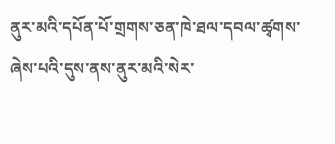ནུར་མའི་དཔོན་པོ་གྲགས་ཅན་ཁེ་ཐལ་དབལ་ཚྭགས་ཞེས་པའི་དུས་ནས་ནུར་མའི་སེར་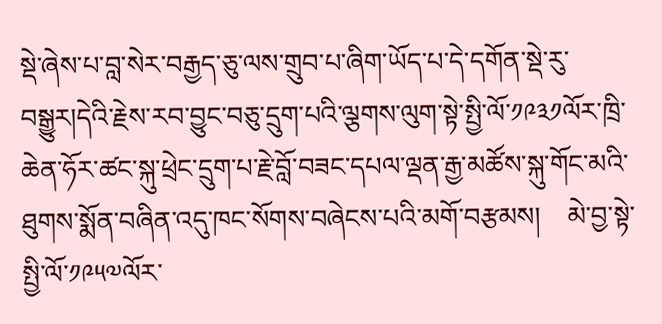སྡེ་ཞེས་པ་བླ་སེར་བརྒྱད་ཅུ་ལས་གྲུབ་པ་ཞིག་ཡོད་པ་དེ་དགོན་སྡེ་རུ་བསྒྱུར།དེའི་རྗེས་རབ་བྱུང་བཅུ་དྲུག་པའི་ལྕགས་ལུག་སྟེ་སྤྱི་ལོ་༡༩༣༡ལོར་ཁྲི་ཆེན་ཧོར་ཚང་སྐུ་ཕྲེང་དྲུག་པ་རྗེ་བློ་བཟང་དཔལ་ལྡན་རྒྱ་མཚོས་སྐུ་གོང་མའི་ཐུགས་སྨོན་བཞིན་འདུ་ཁང་སོགས་བཞེངས་པའི་མགོ་བརྩམས།    མེ་བྱ་སྟེ་སྤྱི་ལོ་༡༩༥༧ལོར་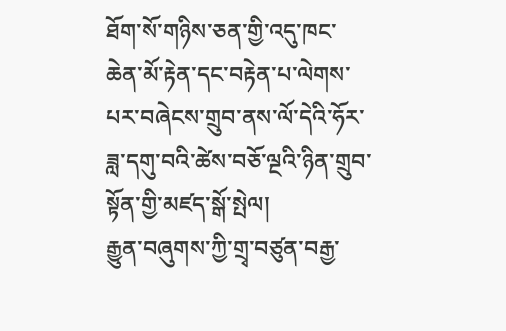ཐོག་སོ་གཉིས་ཅན་གྱི་འདུ་ཁང་ཆེན་མོ་རྟེན་དང་བརྟེན་པ་ལེགས་པར་བཞེངས་གྲུབ་ནས་ལོ་དེའི་ཧོར་ཟླ་དགུ་བའི་ཚེས་བཅོ་ལྔའི་ཉིན་གྲུབ་སྟོན་གྱི་མཛད་སྒོ་སྤེལ།
རྒྱུན་བཞུགས་ཀྱི་གྲྭ་བཙུན་བརྒྱ་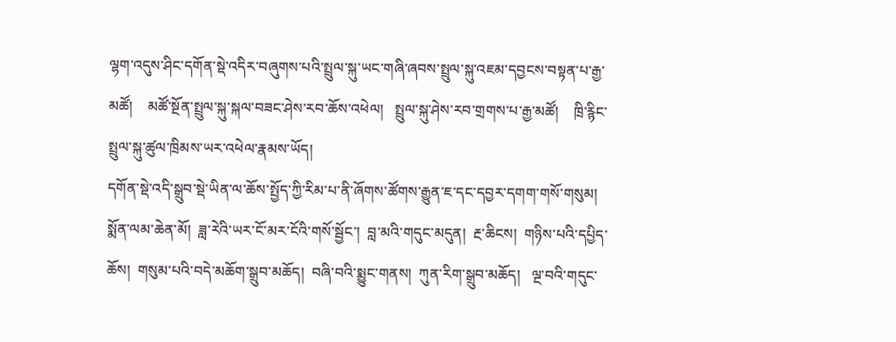ལྷག་འདུས་ཤིང་དགོན་སྡེ་འདིར་བཞུགས་པའི་སྤྲུལ་སྐུ་ཡང་གཞི་ཞབས་སྤྲུལ་སྐུ་འཇམ་དབྱངས་བསྟན་པ་རྒྱ་མཚོ།    མཚོ་སྔོན་སྤྲུལ་སྐུ་སྐལ་བཟང་ཤེས་རབ་ཆོས་འཕེལ།   སྤྲུལ་སྐུ་ཤེས་རབ་གྲགས་པ་རྒྱ་མཚོ།    ཁྲི་རྙིང་སྤྲུལ་སྐུ་ཚུལ་ཁྲིམས་ཡར་འཕེལ་རྣམས་ཡོད།
དགོན་སྡེ་འདི་སྒྲུབ་སྡེ་ཡིན་ལ་ཆོས་སྤྱོད་ཀྱི་རིམ་པ་ནི་ཞོགས་ཚོགས་རྒྱུན་ཇ་དང་དབྱར་དགག་གསོ་གསུམ།   སྨོན་ལམ་ཆེན་མོ།  ཟླ་རེའི་ཡར་ངོ་མར་ངོའི་གསོ་སྦྱོང་།  བླ་མའི་གདུང་མདུན།  རྔ་ཆིངས།  གཉིས་པའི་དཔྱིད་ཆོས།  གསུམ་པའི་བདེ་མཆོག་སྒྲུབ་མཆོད།  བཞི་བའི་སྨྱུང་གནས།  ཀུན་རིག་སྒྲུབ་མཆོད།   ལྔ་བའི་གདུང་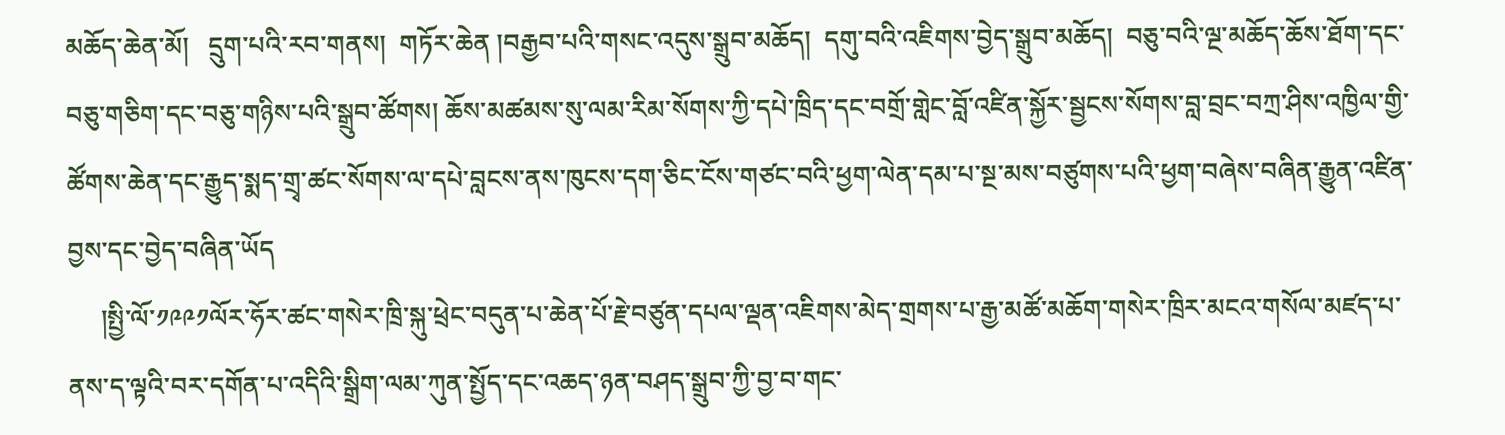མཆོད་ཆེན་མོ།   དྲུག་པའི་རབ་གནས།  གཏོར་ཆེན །བརྒྱབ་པའི་གསང་འདུས་སྒྲུབ་མཆོད།  དགུ་བའི་འཇིགས་བྱེད་སྒྲུབ་མཆོད།  བཅུ་བའི་ལྔ་མཆོད་ཆོས་ཐོག་དང་བཅུ་གཅིག་དང་བཅུ་གཉིས་པའི་སྒྲུབ་ཚོགས། ཆོས་མཚམས་སུ་ལམ་རིམ་སོགས་ཀྱི་དཔེ་ཁྲིད་དང་བགྲོ་གླེང་བློ་འཛིན་སྐྱོར་སྦྱངས་སོགས་བླ་བྲང་བཀྲ་ཤིས་འཁྱིལ་གྱི་ཚོགས་ཆེན་དང་རྒྱུད་སྨད་གྲྭ་ཚང་སོགས་ལ་དཔེ་བླངས་ནས་ཁུངས་དག་ཅིང་ངོས་གཙང་བའི་ཕྱག་ལེན་དམ་པ་སྔ་མས་བཙུགས་པའི་ཕྱག་བཞེས་བཞིན་རྒྱུན་འཛིན་བྱས་དང་བྱེད་བཞིན་ཡོད
     །སྤྱི་ལོ་༡༩༩༡ལོར་ཧོར་ཚང་གསེར་ཁྲི་སྐུ་ཕྲེང་བདུན་པ་ཆེན་པོ་རྗེ་བཙུན་དཔལ་ལྡན་འཇིགས་མེད་གྲགས་པ་རྒྱ་མཚོ་མཆོག་གསེར་ཁྲིར་མངའ་གསོལ་མཛད་པ་ནས་ད་ལྟའི་བར་དགོན་པ་འདིའི་སྒྲིག་ལམ་ཀུན་སྤྱོད་དང་འཆད་ཉན་བཤད་སྒྲུབ་ཀྱི་བྱ་བ་གང་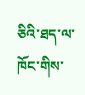ཅིའི་ཐད་ལ་ཁོང་གིས་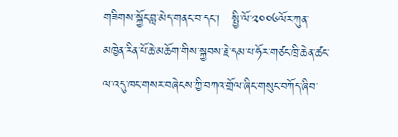གཟིགས་སྐྱོང་བླ་མེད་གནང་བ་དང་།   སྤྱི་ལོ་༢༠༠༦ལོར་ཀུན་མཁྱེན་རིན་པོ་ཆེ་མཆོག་གིས་སྐྱབས་རྗེ་དམ་པ་ཧོར་གཙང་ཁྲི་ཆེན་ཚང་ལ་འདུ་ཁང་གསར་བཞེངས་ཀྱི་བཀའ་གྲོལ་ཞིང་གསུང་བཀོད་ཞིབ་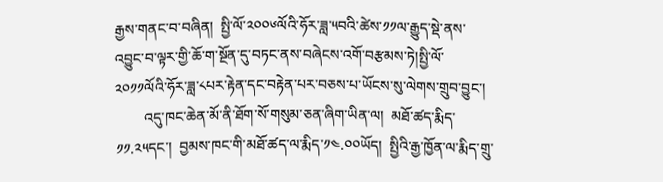རྒྱས་གནང་བ་བཞིན།  སྤྱི་ལོ་༢༠༠༦ལོའི་ཧོར་ཟླ་༥བའི་ཚེས་༡༡ལ་རྒྱུད་སྡེ་ནས་འབྱུང་བ་ལྟར་གྱི་ཆོ་ག་སྔོན་དུ་བཏང་ནས་བཞེངས་འགོ་བརྩམས་ཏེ།སྤྱི་ལོ་༢༠༡༡ལོའི་ཧོར་ཟླ་༨པར་རྟེན་དང་བརྟེན་པར་བཅས་པ་ཡོངས་སུ་ལེགས་གྲུབ་བྱུང་།
        འདུ་ཁང་ཆེན་མོ་ནི་ཐོག་སོ་གསུམ་ཅན་ཞིག་ཡིན་ལ།  མཐོ་ཚད་རྨིད་༡༡.༢༥དང་།  བྱམས་ཁང་གི་མཐོ་ཚད་ལ་རྨིད་༡༤.༠༠ཡོད།  སྤྱིའི་རྒྱ་ཁྱོན་ལ་རྨིད་གྲུ་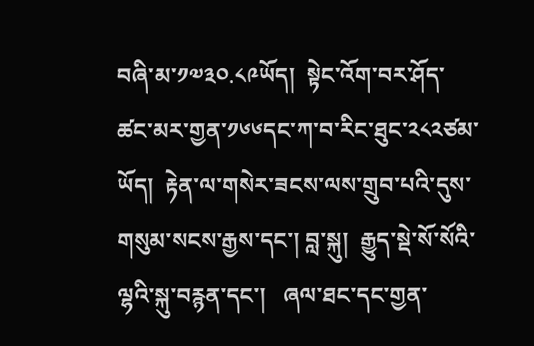བཞི་མ་༡༧༣༠.༨༩ཡོད།  སྟེང་འོག་བར་ཤོད་ཚང་མར་གྱན་༡༦༦དང་ཀ་བ་རིང་ཐུང་༢༨༢ཙམ་ཡོད།  རྟེན་ལ་གསེར་ཟངས་ལས་གྲུབ་པའི་དུས་གསུམ་སངས་རྒྱས་དང་། བླ་སྐུ།  རྒྱུད་སྡེ་སོ་སོའི་ལྷའི་སྐུ་བརྙན་དང་།   ཞལ་ཐང་དང་གྱན་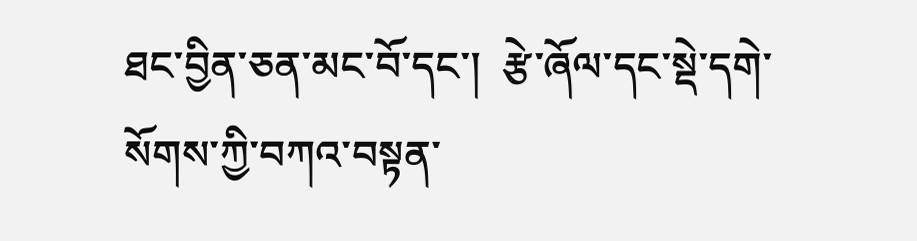ཐང་བྱིན་ཅན་མང་བོ་དང་།  རྩེ་ཞོལ་དང་སྡེ་དགེ་སོགས་ཀྱི་བཀའ་བསྟན་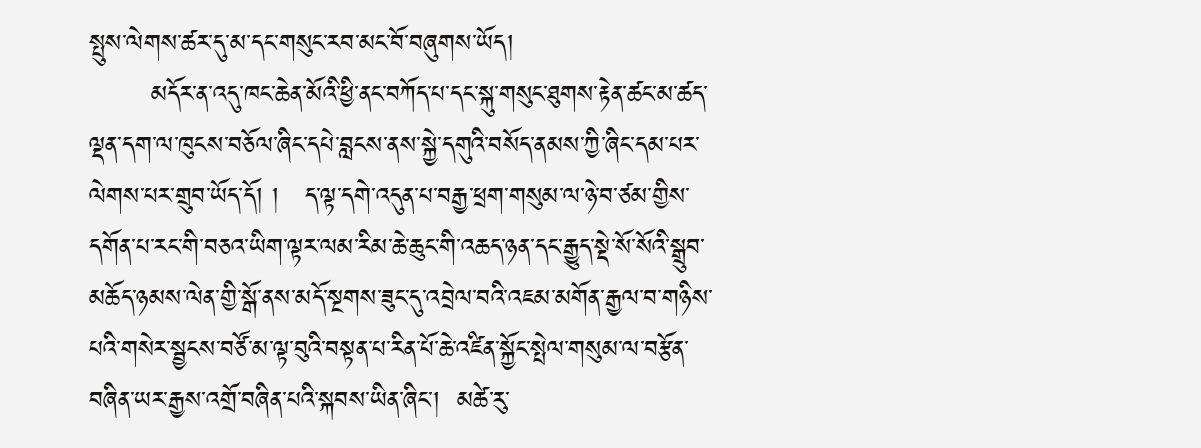སྤུས་ལེགས་ཚར་དུ་མ་དང་གསུང་རབ་མང་བོ་བཞུགས་ཡོད།
       མདོར་ན་འདུ་ཁང་ཆེན་མོའི་ཕྱི་ནང་བཀོད་པ་དང་སྐུ་གསུང་ཐུགས་རྟེན་ཚང་མ་ཚད་ལྡན་དག་ལ་ཁུངས་བཅོལ་ཞིང་དཔེ་བླངས་ནས་སྐྱེ་དགུའི་བསོད་ནམས་ཀྱི་ཞིང་དམ་པར་ལེགས་པར་གྲུབ་ཡོད་དོ། །   ད་ལྟ་དགེ་འདུན་པ་བརྒྱ་ཕྲག་གསུམ་ལ་ཉེ་བ་ཙམ་གྱིས་དགོན་པ་རང་གི་བཅའ་ཡིག་ལྟར་ལམ་རིམ་ཆེ་ཆུང་གི་འཆད་ཉན་དང་རྒྱུད་སྡེ་སོ་སོའི་སྒྲུབ་མཆོད་ཉམས་ལེན་གྱི་སྒོ་ནས་མདོ་སྔགས་ཟུང་དུ་འབྲེལ་བའི་འཇམ་མགོན་རྒྱལ་བ་གཉིས་པའི་གསེར་སྦྱངས་བཙོ་མ་ལྟ་བུའི་བསྟན་པ་རིན་པོ་ཆེ་འཛིན་སྐྱོང་སྤེལ་གསུམ་ལ་བརྩོན་བཞིན་ཡར་རྒྱས་འགྲོ་བཞིན་པའི་སྐབས་ཡིན་ཞིང་།  མཚེ་རུ་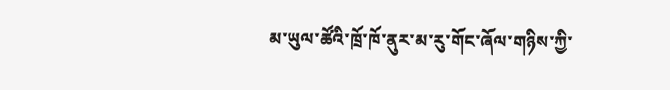མ་ཡུལ་ཚོའི་ཁྲོ་ཁོ་ནུར་མ་རུ་གོང་ཞོལ་གཉིས་ཀྱི་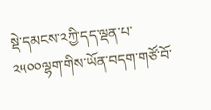སྡེ་དམངས་༢ཀྱི་དད་ལྡན་པ་༢༥༠༠ལྷག་གིས་ཡོན་བདག་གཙོ་བོ་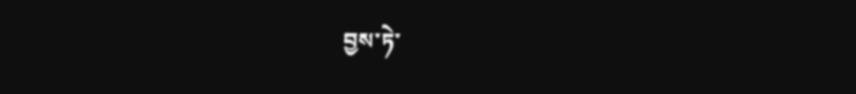བྱས་ཏེ་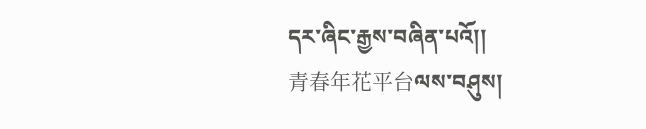དར་ཞིང་རྒྱས་བཞིན་པའོ།།
青春年花平台ལས་བཤུས།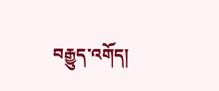བརྒྱུད་འགོད།